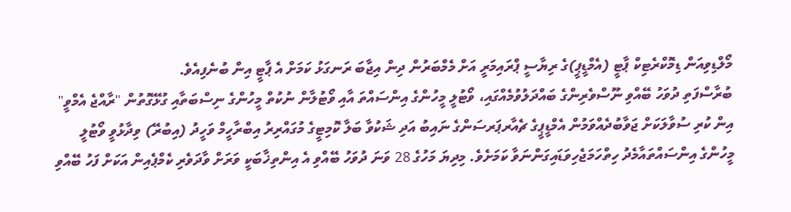މޯލްޑިވިއަން ޑިމޮކްރެޓިކް ޕާޓީ (އެމްޑީޕީ)ގެ ރިޔާސީ ޕްރައިމަރީ އަށް މެމްބަރުން ދިން އިޖާބަ ރަނގަޅު ކަމަށް އެ ޕާޓީ އިން ބުނެފިއެވެ.
ބުރާސްފަތި ދުވަހު ބޭއްވި ނޫސްވެރިންގެ ބައްދަލުވުމެއްގައި، ވޯޓުލީ މީހުންގެ އިންސައްތަ އާއި ވޯޓުލާން ނުކުތް މީހުންގެ ނިސްބަތާއި ގުޅޭގޮތުން "ރާއްޖެ އެމްވީ" އިން ކުރި ސުވާލަކަށް ޖަވާބުދެއްވަމުން އެމްޑީޕީގެ ޗެއާރޕަރސަންގެ ނައިބު އަދި ޝަކުވާ ބަލާ ކޮމިޓީގެ މުގައްރިރު އިބްރާހީމް ވަހީދު (އިބުރޭ) ވިދާޅުވީ ވޯޓުލީ މީހުންގެ އިންސައްތައާމެދު ހިތްހަމަޖެހިވަޑައިގަންނަވާ ކަމަށެވެ. މިދިޔަ މަހުގެ 28 ވަނަ ދުވަހު ބޭއްވި އެ އިންތިޚާބަކީ ވަރަށް ވާދަވެރި ކެމްޕެއިން އަކަށް ފަހު ބޭއްވި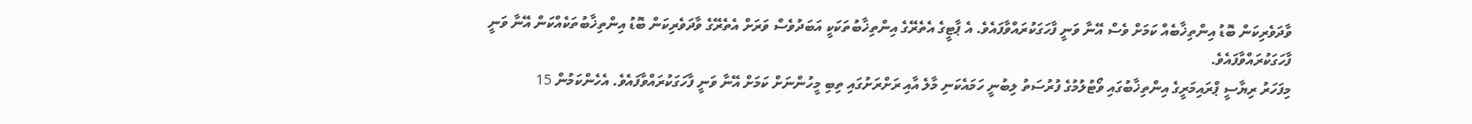ވާދަވެރިކަން ބޮޑު އިންތިޚާބެއް ކަމަށް ވެސް އޭނާ ވަނީ ފާހަގަކުރައްވާފައެވެ. އެ ޕާޓީގެ އެތެރޭގެ އިންތިޚާބުތަކަކީ އަބަދުވެސް ވަރަށް އެތެރޭގެ ވާދަވެރިކަން ބޮޑު އިންތިޚާބުތަކެއްކަން އޭނާ ވަނީ ފާހަގަކުރައްވާފައެވެ.
މިފަހަރު ރިޔާސީ ޕްރައިމަރީގެ އިންތިޚާބުގައި ވޯޓުލުމުގެ ފުރުސަތު ލިބުނީ ހަމައެކަނި މާލެ އާއި ރަށްރަށުގައި ތިބި މީހުންނަށް ކަމަށް އޭނާ ވަނީ ފާހަގަކުރައްވާފައެވެ. އެހެންކަމުން 15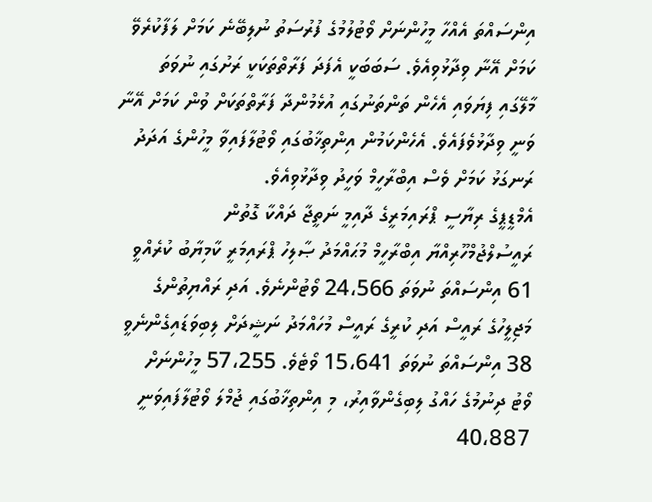އިންސައްތަ އެއްހާ މީހުންނަށް ވޯޓުލުމުގެ ފުރުސަތު ނުލިބޭނެ ކަމަށް ލަފާކުރެވޭ ކަމަށް އޭނާ ވިދާޅުވިއެވެ. ސަބަބަކީ އެފަދަ ފަރާތްތަކަކީ ރަށުގައި ނުވަތަ މާލޭގައި ފިޔަވައި އެހެން ތަންތަނުގައި އުޅެމުންދާ ފަރާތްތަކަށް ވުން ކަމަށް އޭނާ ވަނީ ވިދާޅުވެފައެވެ. އެހެންކަމުން އިންތިޚާބުގައި ވޯޓުލާފައިވާ މީހުންގެ އަދަދު ރަނގަޅު ކަމަށް ވެސް އިބްރާހީމް ވަހީދު ވިދާޅުވިއެވެ.
އެމްޑީޕީގެ ރިޔާސީ ޕްރައިމަރީގެ ދާއިމީ ނަތީޖާ ދައްކާ ގޮތުން ރައީސުލްޖުމްހޫރިއްޔާ އިބްރާހީމް މުޙައްމަދު ޞާލިހު ޕްރައިމަރީ ކާމިޔާބު ކުރެއްވީ 61 އިންސައްތަ ނުވަތަ 24،566 ވޯޓުންނެވެ. އަދި ރައްޔިތުންގެ މަޖިލީހުގެ ރައީސް އަދި ކުރީގެ ރައީސް މުހައްމަދު ނަޝީދަށް ލިބިވަޑައިގެންނެވީ 38 އިންސައްތަ ނުވަތަ 15،641 ވޯޓެވެ. 57،255 މީހުންނަށް ވޯޓު ދިނުމުގެ ހައްގު ލިބިގެންވާއިރު، މި އިންތިޚާބުގައި ޖުމްލަ ވޯޓުލާފައިވަނީ 40،887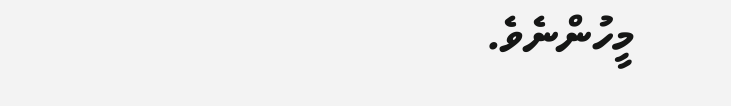މީހުންނެވެ.